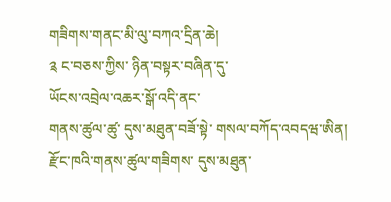གཟིགས་གནང་མི་ལུ་བཀའ་དྲིན་ཆེ།
༉ ང་བཅས་ཀྱིས་ ཉིན་བསྟར་བཞིན་དུ་
ཡོངས་འབྲེལ་འཆར་སྒོ་འདི་ནང་
གནས་ཚུལ་ཚུ་ དུས་མཐུན་བཟོ་སྟེ་ གསལ་བཀོད་འབདཝ་ཨིན།
རྫོང་ཁའི་གནས་ཚུལ་གཟིགས་ དུས་མཐུན་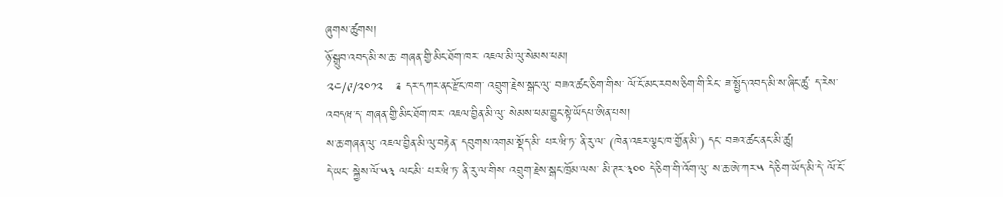ཞུགས་ཚུགས།
ཉོ་སྒྲུབ་འབད་མི་ས་ཆ་ གཞན་གྱི་མིང་ཐོག་ཁར་ འཇལ་མི་ལུ་སེམས་ཕམ།
༢༤/༩/༢༠༡༢   ༉ དར་དཀར་ནང་རྫོང་ཁག་ འབྲུག་རྗེས་སྒང་ལུ་ བཟའ་ཚང་ཅིག་གིས་ ལོ་ངོ་མང་རབས་ཅིག་གི་རིང་ ཟ་སྤྱོད་འབད་མི་ས་ཞིང་ཚུ་ ད་རེས་འབདཝ་ད་ གཞན་གྱི་མིང་ཐོག་ཁར་ འཇལ་བྱིན་མི་ལུ་ སེམས་ཕམ་བྱུང་སྟེ་ཡོདཔ་ཨིན་པས།
ས་ཆ་གཞན་ལུ་ འཇལ་བྱིན་མི་ལུ་བརྟེན་ དབུགས་འགམ་སྡོད་མི་ པར་ཝི་ཏ་ ནི་རུ་ལ་ (ཁེན་འཇར་ལྕང་ཁ་གྱོན་མི་) དང་ བཟའ་ཚང་ནང་མི་ཚུ།
དེ་ཡང་ སྐྱེས་ལོ་༥༣ ལང་མི་ པར་ཝི་ཏ་ ནི་རུ་ལ་གིས་ འབྲུག་རྗེས་སྒང་ཁྲོམ་ལས་ མི་ཊར་༣༠༠ དེ་ཅིག་གི་འོག་ལུ་ ས་ཆ་ཨེ་ཀར་༥ དེ་ཅིག་ཡོད་མི་དེ་ ལོ་ངོ་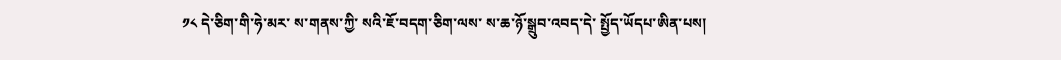༡༨ དེ་ཅིག་གི་ཧེ་མར་ ས་གནས་ཀྱི་ སའི་ཇོ་བདག་ཅིག་ལས་ ས་ཆ་ཉོ་སྒྲུབ་འབད་དེ་ སྤྱོད་ཡོདཔ་ཨིན་པས།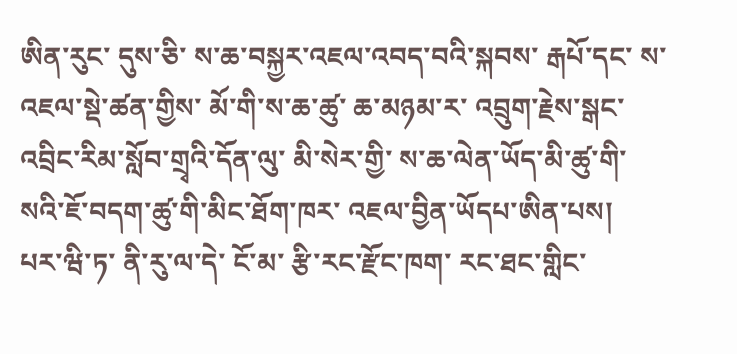ཨིན་རུང་ དུས་ཅི་ ས་ཆ་བསྐྱར་འཇལ་འབད་བའི་སྐབས་ རྒཔོ་དང་ ས་འཇལ་སྡེ་ཚན་གྱིས་ མོ་གི་ས་ཆ་ཚུ་ ཆ་མཉམ་ར་ འབྲུག་རྗེས་སྒང་འབྲིང་རིམ་སློབ་གྲྭའི་དོན་ལུ་ མི་སེར་གྱི་ ས་ཆ་ལེན་ཡོད་མི་ཚུ་གི་ སའི་ཇོ་བདག་ཚུ་གི་མིང་ཐོག་ཁར་ འཇལ་བྱིན་ཡོདཔ་ཨིན་པས།
པར་ཝི་ཏ་ ནི་རུ་ལ་དེ་ ངོ་མ་ རྩི་རང་རྫོང་ཁག་ རང་ཐང་གླིང་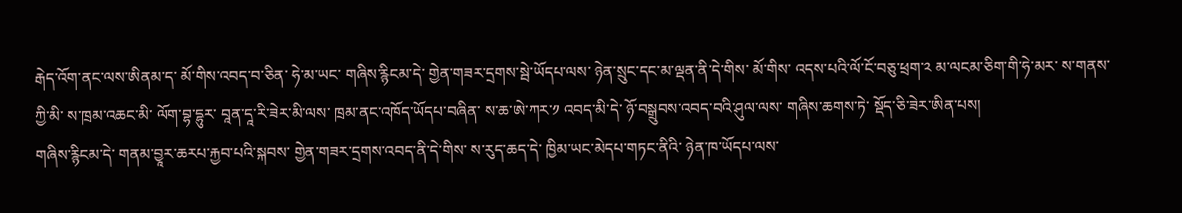རྒེད་འོག་ནང་ལས་ཨིནམ་ད་ མོ་གིས་འབད་བ་ཅིན་ ཧེ་མ་ཡང་ གཞིས་རྙིངམ་དེ་ གྱེན་གཟར་དྲགས་སྦེ་ཡོདཔ་ལས་ ཉེན་སྲུང་དང་མ་ལྡན་ནི་དེ་གིས་ མོ་གིས་ འདས་པའི་ལོ་ངོ་བཅུ་ཕྲག་༢ མ་ལངམ་ཅིག་གི་ཧེ་མར་ ས་གནས་ཀྱི་མི་ ས་ཁྲམ་འཆང་མི་ ལོག་བྷ་དྷུར་ བཱན་དཱ་རི་ཟེར་མི་ལས་ ཁྲམ་ནང་འཁོད་ཡོདཔ་བཞིན་ ས་ཆ་ཨེ་ཀར་༡ འབད་མི་དེ་ ཉོ་བསྒྲུབས་འབད་བའི་ཤུལ་ལས་ གཞིས་ཆགས་ཏེ་ སྡོད་ཅི་ཟེར་ཨིན་པས།
གཞིས་རྙིངམ་དེ་ གནམ་བྱཱར་ཆརཔ་རྐྱབ་པའི་སྐབས་ གྱེན་གཟར་དྲགས་འབད་ནི་དེ་གིས་ ས་རུད་ཆད་དེ་ ཁྱིམ་ཡང་མེདཔ་གཏང་ནིའི་ ཉེན་ཁ་ཡོདཔ་ལས་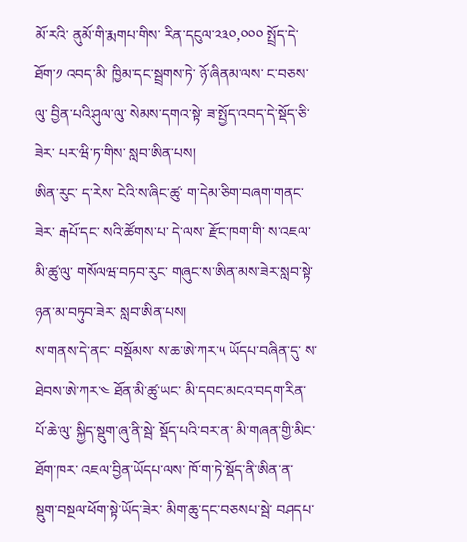མོ་རའི་ ནུམོ་གི་རྨགཔ་གིས་ རིན་དངུལ་༢༣༠,༠༠༠ སྤྲོད་དེ་ ཐོག་༡ འབད་མི་ ཁྱིམ་དང་སྦྲགས་ཏེ་ ཉོ་ཞིནམ་ལས་ ང་བཅས་ལུ་ བྱིན་པའི་ཤུལ་ལུ་ སེམས་དགའ་སྟེ་ ཟ་སྤྱོད་འབད་དེ་སྡོད་ཅི་ཟེར་ པར་ཝི་ཏ་གིས་ སླབ་ཨིན་པས།
ཨིན་རུང་ ད་རེས་ ངེའི་ས་ཞིང་ཚུ་ ག་དེམ་ཅིག་བཞག་གནང་ཟེར་ རྒཔོ་དང་ སའི་ཚོགས་པ་ དེ་ལས་ རྫོང་ཁག་གི་ ས་འཇལ་མི་ཚུ་ལུ་ གསོལཝ་བཏབ་རུང་ གཞུང་ས་ཨིན་མས་ཟེར་སླབ་སྟེ་ ཉན་མ་བཏུབ་ཟེར་ སླབ་ཨིན་པས།
ས་གནས་དེ་ནང་ བསྡོམས་ ས་ཆ་ཨེ་ཀར་༥ ཡོདཔ་བཞིན་དུ་ ས་ཐེབས་ཨེ་ཀར་༤ ཐོན་མི་ཚུ་ཡང་ མི་དབང་མངའ་བདག་རིན་པོ་ཆེ་ལུ་ སྐྱིད་སྡུག་ཞུ་ནི་སྦེ་ སྡོད་པའི་བར་ན་ མི་གཞན་གྱི་མིང་ཐོག་ཁར་ འཇལ་བྱིན་ཡོདཔ་ལས་ ཁོ་ག་ཏེ་སྡོད་ནི་ཨིན་ན་ སྡུག་བསྔལ་ཕོག་སྟེ་ཡོད་ཟེར་ མིག་ཆུ་དང་བཅསཔ་སྦེ་ བཤདཔ་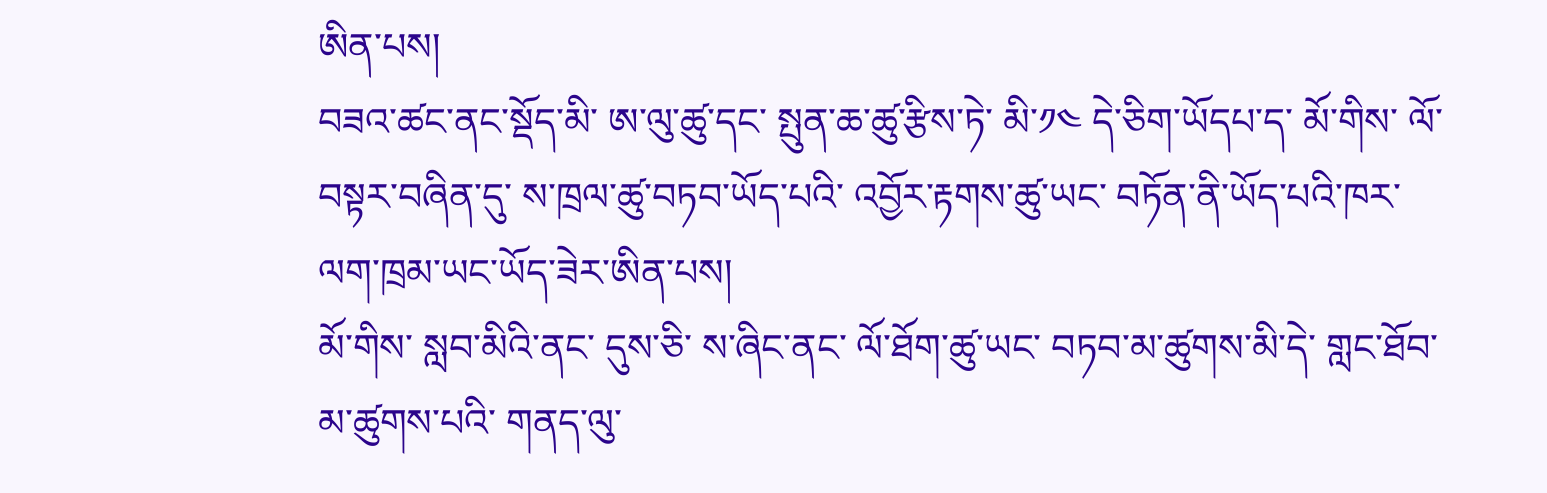ཨིན་པས།
བཟའ་ཚང་ནང་སྡོད་མི་ ཨ་ལུ་ཚུ་དང་ སྤུན་ཆ་ཚུ་རྩིས་ཏེ་ མི་༡༤ དེ་ཅིག་ཡོདཔ་ད་ མོ་གིས་ ལོ་བསྟར་བཞིན་དུ་ ས་ཁྲལ་ཚུ་བཏབ་ཡོད་པའི་ འབྱོར་རྟགས་ཚུ་ཡང་ བཏོན་ནི་ཡོད་པའི་ཁར་ ལག་ཁྲམ་ཡང་ཡོད་ཟེར་ཨིན་པས།
མོ་གིས་ སླབ་མིའི་ནང་ དུས་ཅི་ ས་ཞིང་ནང་ ལོ་ཐོག་ཚུ་ཡང་ བཏབ་མ་ཚུགས་མི་དེ་ གླང་ཐོབ་མ་ཚུགས་པའི་ གནད་ལུ་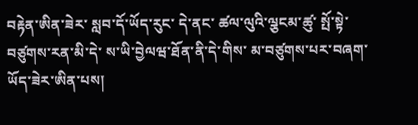བརྟེན་ཨིན་ཟེར་ སླབ་དོ་ཡོད་རུང་ དེ་ནང་ ཚལ་ལུའི་ལྕངམ་ཚུ་ སྤོ་སྟེ་བཙུགས་རན་མི་དེ་ ས་ཡི་བྱེལཝ་ཐོན་ནི་དེ་གིས་ མ་བཙུགས་པར་བཞག་ཡོད་ཟེར་ཨིན་པས།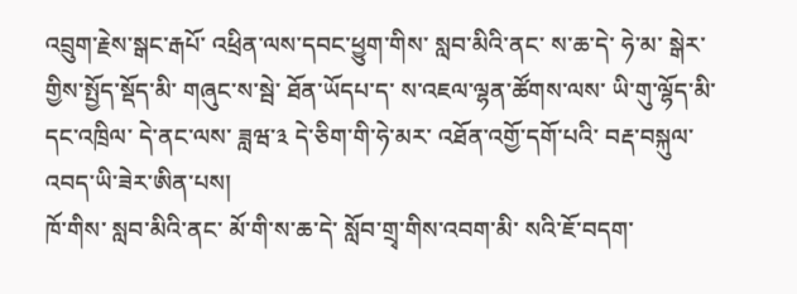འབྲུག་རྗེས་སྒང་རྒཔོ་ འཕྲིན་ལས་དབང་ཕྱུག་གིས་ སླབ་མིའི་ནང་ ས་ཆ་དེ་ ཧེ་མ་ སྒེར་གྱིས་སྤྱོད་སྡོད་མི་ གཞུང་ས་སྦེ་ ཐོན་ཡོདཔ་ད་ ས་འཇལ་ལྷན་ཚོགས་ལས་ ཡི་གུ་ལྷོད་མི་དང་འཁྲིལ་ དེ་ནང་ལས་ ཟླཝ་༣ དེ་ཅིག་གི་ཧེ་མར་ འཐོན་འགྱོ་དགོ་པའི་ བརྡ་བསྐུལ་འབད་ཡི་ཟེར་ཨིན་པས།
ཁོ་གིས་ སླབ་མིའི་ནང་ མོ་གི་ས་ཆ་དེ་ སློབ་གྲྭ་གིས་འབག་མི་ སའི་ཇོ་བདག་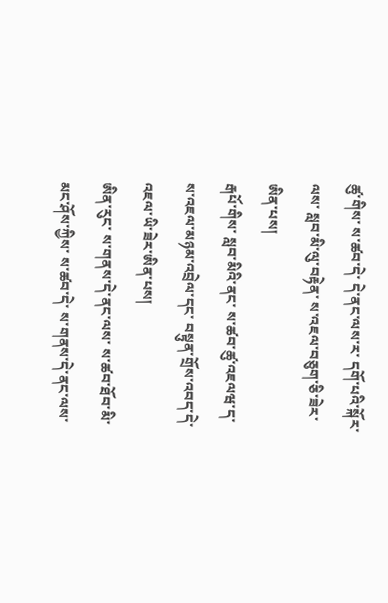ཚུ་གིས་ ས་ཚབ་དེ་ དེ་ནང་ལས་ར་ དགོ་པའི་སྐོར་ལས་ སླབ་མི་ལུ་བརྟེན་ ས་འཇལ་བཅུག་ཅི་ཟེར་ཨིན་པས།
རྒཔོ་གིས་ སླབ་མིའི་ནང་ ས་ཚབ་ཚུ་འཇལཝ་ད་ ས་འཇལ་མཉམ་འབྲེལ་དང་ བསྟུན་གྲོས་འབད་དེ་ འཇལ་ཡི་ཟེར་ཨིན་པས།
ཨིན་རུང་ ས་གནས་དེ་ནང་ལས་ ས་ཚབ་ཐོབ་མི་ མང་ཤོས་ཀྱིས་ ས་ཚབ་དེ་ ས་གནས་དེ་ནང་ལས་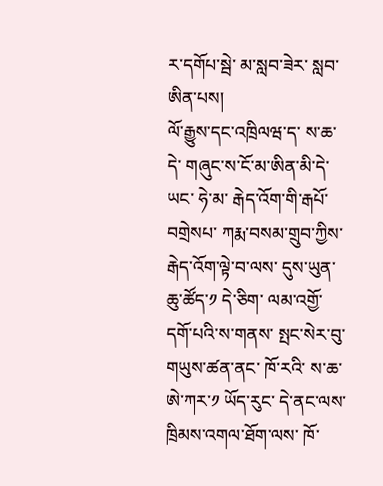ར་དགོཔ་སྦེ་ མ་སླབ་ཟེར་ སླབ་ཨིན་པས།
ལོ་རྒྱུས་དང་འཁྲིལཝ་ད་ ས་ཆ་དེ་ གཞུང་ས་ངོ་མ་ཨིན་མི་དེ་ཡང་ ཧེ་མ་ རྒེད་འོག་གི་རྒཔོ་བགྲེསཔ་ ཀརྨ་བསམ་གྲུབ་ཀྱིས་ རྒེད་འོག་ལྟེ་བ་ལས་ དུས་ཡུན་ཆུ་ཚོད་༡ དེ་ཅིག་ ལམ་འགྱོ་དགོ་པའི་ས་གནས་ སྤང་སེར་བུ་གཡུས་ཚན་ནང་ ཁོ་རའི་ ས་ཆ་ཨེ་ཀར་༡ ཡོད་རུང་ དེ་ནང་ལས་ ཁྲིམས་འགལ་ཐོག་ལས་ ཁོ་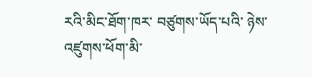རའི་མིང་ཐོག་ཁར་ བཙུགས་ཡོད་པའི་ ཉེས་འཛུགས་ཕོག་མི་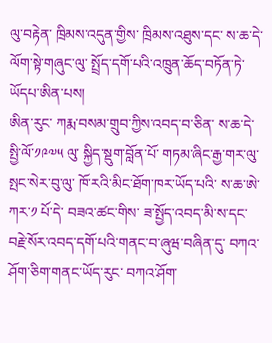ལུ་བརྟེན་ ཁྲིམས་འདུན་གྱིས་ ཁྲིམས་འཐུས་དང་ ས་ཆ་དེ་ ལོག་སྟེ་གཞུང་ལུ་ སྤྲོད་དགོ་པའི་འཁྲུན་ཆོད་བཏོན་ཏེ་ཡོདཔ་ཨིན་པས།
ཨིན་རུང་ ཀརྨ་བསམ་གྲུབ་ཀྱིས་འབད་བ་ཅིན་ ས་ཆ་དེ་ སྤྱི་ལོ་༡༩༧༥ ལུ་ སྐྱིད་སྡུག་བློན་པོ་ གཏམ་ཞིང་རྒྱ་གར་ལུ་ སྤང་སེར་བུ་ལུ་ ཁོ་རའི་མིང་ཐོག་ཁར་ཡོད་པའི་ ས་ཆ་ཨེ་ཀར་༡ པོ་དེ་ བཟའ་ཚང་གིས་ ཟ་སྤྱོད་འབད་མི་ས་དང་ བརྗེ་སོར་འབད་དགོ་པའི་གནང་བ་ཞུཝ་བཞིན་དུ་ བཀའ་ཤོག་ཅིག་གནང་ཡོད་རུང་ བཀའ་ཤོག་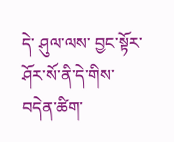དེ་ ཤུལ་ལས་ བྱང་སྟོར་ཤོར་སོ་ནི་དེ་གིས་ བདེན་ཚིག་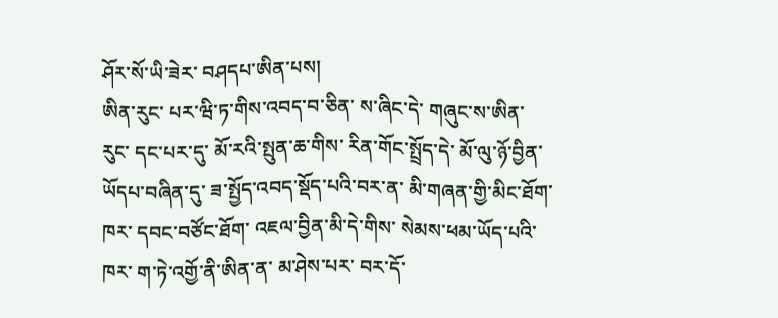ཤོར་སོ་ཡི་ཟེར་ བཤདཔ་ཨིན་པས།
ཨིན་རུང་ པར་ཝི་ཏ་གིས་འབད་བ་ཅིན་ ས་ཞིང་དེ་ གཞུང་ས་ཨིན་རུང་ དང་པར་དུ་ མོ་རའི་སྤུན་ཆ་གིས་ རིན་གོང་སྤྲོད་དེ་ མོ་ལུ་ཉོ་བྱིན་ཡོདཔ་བཞིན་དུ་ ཟ་སྤྱོད་འབད་སྡོད་པའི་བར་ན་ མི་གཞན་གྱི་མིང་ཐོག་ཁར་ དབང་བཙོང་ཐོག་ འཇལ་བྱིན་མི་དེ་གིས་ སེམས་ཕམ་ཡོད་པའི་ཁར་ ག་ཏེ་འགྱོ་ནི་ཨིན་ན་ མ་ཤེས་པར་ བར་དོ་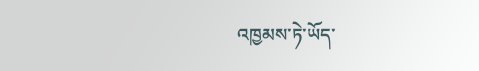འཁྱམས་ཏེ་ཡོད་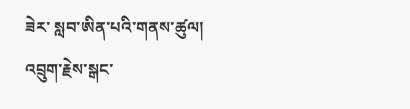ཟེར་ སླབ་ཨིན་པའི་གནས་ཚུལ།
འབྲུག་རྗེས་སྒང་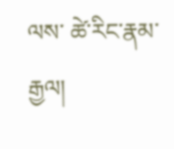ལས་ ཚེ་རིང་རྣམ་རྒྱལ།